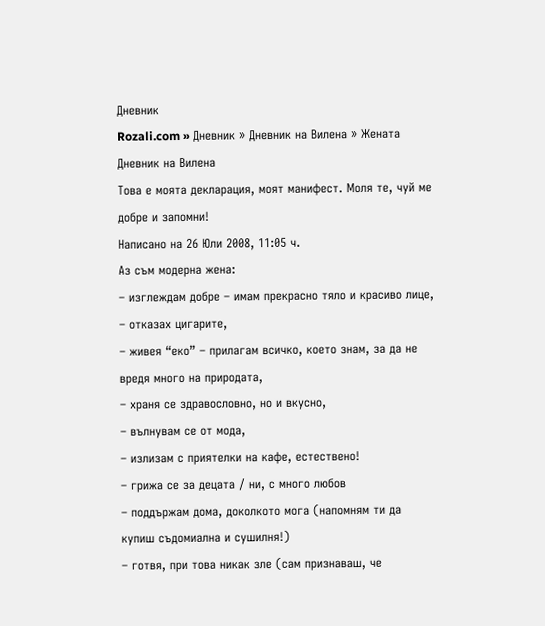Дневник
Rozali.com » Дневник » Дневник на Вилена » Жената
Дневник на Вилена
Това е моята декларация, моят манифест. Моля те, чуй ме добре и запомни!
Написано на 26 Юли 2008, 11:05 ч.
Аз съм модерна жена:
– изглеждам добре – имам прекрасно тяло и красиво лице,
– отказах цигарите,
– живея “еко” – прилагам всичко, което знам, за да не вредя много на природата,
– храня се здравословно, но и вкусно,
– вълнувам се от мода,
– излизам с приятелки на кафе, естествено!
– грижа се за децата / ни, с много любов
– поддържам дома, доколкото мога (напомням ти да купиш съдомиална и сушилня!)
– готвя, при това никак зле (сам признаваш, че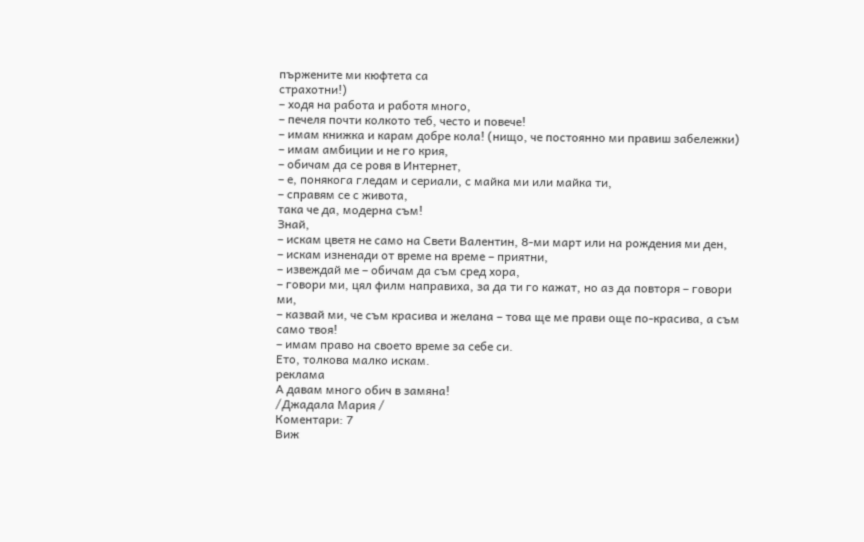пържените ми кюфтета са
страхотни!)
– ходя на работа и работя много,
– печеля почти колкото теб, често и повече!
– имам книжка и карам добре кола! (нищо, че постоянно ми правиш забележки)
– имам амбиции и не го крия,
– обичам да се ровя в Интернет,
– е, понякога гледам и сериали, с майка ми или майка ти,
– справям се с живота,
така че да, модерна съм!
Знай,
– искам цветя не само на Свети Валентин, 8-ми март или на рождения ми ден,
– искам изненади от време на време – приятни,
– извеждай ме – обичам да съм сред хора,
– говори ми, цял филм направиха, за да ти го кажат, но аз да повторя – говори
ми,
– казвай ми, че съм красива и желана – това ще ме прави още по-красива, а съм
само твоя!
– имам право на своето време за себе си.
Ето, толкова малко искам.
реклама
А давам много обич в замяна!
/Джадала Мария /
Коментари: 7
Виж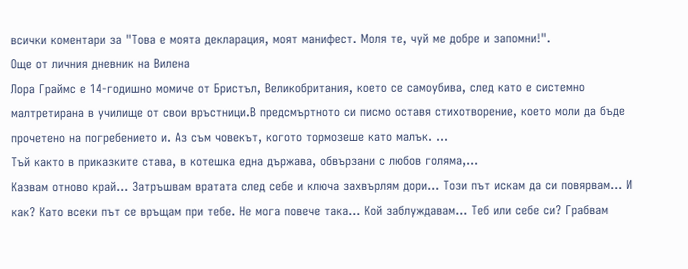всички коментари за "Това е моята декларация, моят манифест. Моля те, чуй ме добре и запомни!".
Още от личния дневник на Вилена
Лора Граймс е 14-годишно момиче от Бристъл, Великобритания, което се самоубива, след като е системно малтретиранa в училище от свои връстници.В предсмъртното си писмо оставя стихотворение, което моли да бъде прочетено на погребението и. Аз съм човекът, когото тормозеше като малък. ...
Тъй както в приказките става, в котешка една държава, обвързани с любов голяма,...
Казвам отново край... Затръшвам вратата след себе и ключа захвърлям дори... Този път искам да си повярвам... И как? Като всеки път се връщам при тебе. Не мога повече така... Кой заблуждавам... Теб или себе си? Грабвам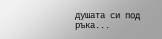душата си под ръка...